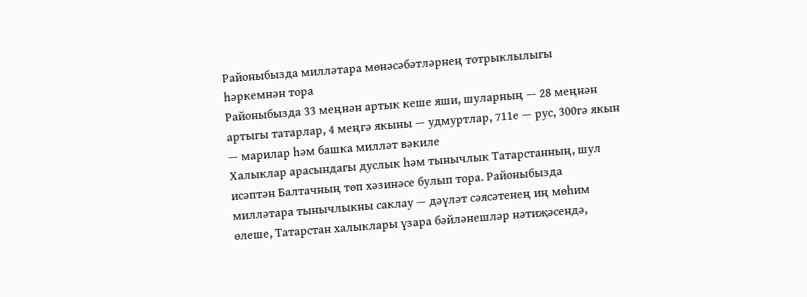Районыбызда милләтара мөнәсәбәтләрнең тотрыклылыгы һәркемнән тора
Районыбызда 33 меңнән артык кеше яши, шуларның — 28 меңнән артыгы татарлар, 4 меңгә якыны — удмуртлар, 711е — рус, 300гә якын — марилар һәм башка милләт вәкиле
Халыклар арасындагы дуслык һәм тынычлык Татарстанның, шул исәптән Балтачның төп хәзинәсе булып тора. Районыбызда милләтара тынычлыкны саклау — дәүләт сәясәтенең иң мөһим өлеше, Татарстан халыклары үзара бәйләнешләр нәтиҗәсендә,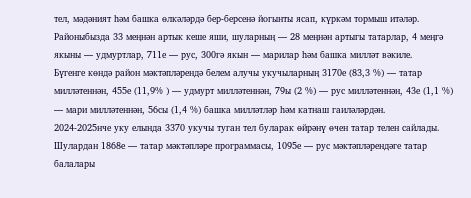тел, мәдәният һәм башка өлкәләрдә бер-берсенә йогынты ясап, күркәм тормыш итәләр.
Районыбызда 33 меңнән артык кеше яши, шуларның — 28 меңнән артыгы татарлар, 4 меңгә якыны — удмуртлар, 711е — рус, 300гә якын — марилар һәм башка милләт вәкиле.
Бүгенге көндә район мәктәпләрендә белем алучы укучыларның 3170е (83,3 %) — татар милләтеннән, 455е (11,9% ) — удмурт милләтеннән, 79ы (2 %) — рус милләтеннән, 43е (1,1 %) — мари милләтеннән, 56сы (1,4 %) башка милләтләр һәм катнаш гаиләләрдән.
2024-2025нче уку елында 3370 укучы туган тел буларак өйрәнү өчен татар телен сайлады. Шулардан 1868е — татар мәктәпләре программасы, 1095е — рус мәктәпләрендәге татар балалары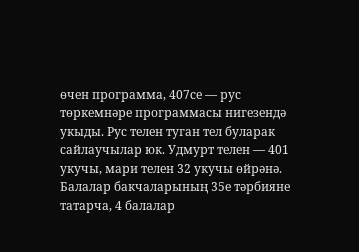өчен программа, 407се — рус төркемнәре программасы нигезендә укыды. Рус телен туган тел буларак сайлаучылар юк. Удмурт телен — 401 укучы, мари телен 32 укучы өйрәнә.
Балалар бакчаларының 35е тәрбияне татарча, 4 балалар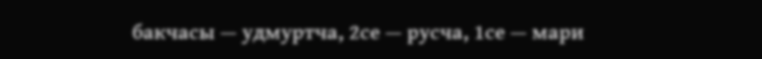бакчасы — удмуртча, 2се — русча, 1се — мари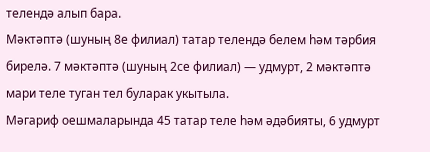телендә алып бара.
Мәктәптә (шуның 8е филиал) татар телендә белем һәм тәрбия бирелә. 7 мәктәптә (шуның 2се филиал) — удмурт, 2 мәктәптә мари теле туган тел буларак укытыла.
Мәгариф оешмаларында 45 татар теле һәм әдәбияты, 6 удмурт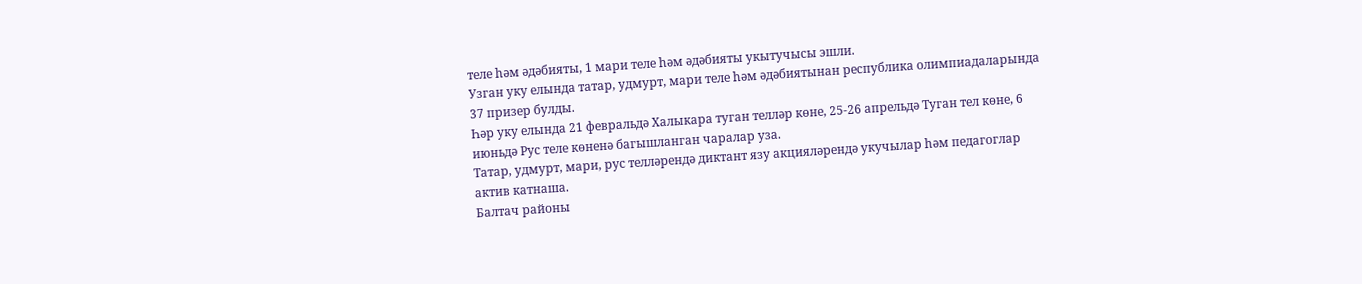теле һәм әдәбияты, 1 мари теле һәм әдәбияты укытучысы эшли.
Узган уку елында татар, удмурт, мари теле һәм әдәбиятынан республика олимпиадаларында 37 призер булды.
Һәр уку елында 21 февральдә Халыкара туган телләр көне, 25-26 апрельдә Туган тел көне, 6 июньдә Рус теле көненә багышланган чаралар уза.
Татар, удмурт, мари, рус телләрендә диктант язу акцияләрендә укучылар һәм педагоглар актив катнаша.
Балтач районы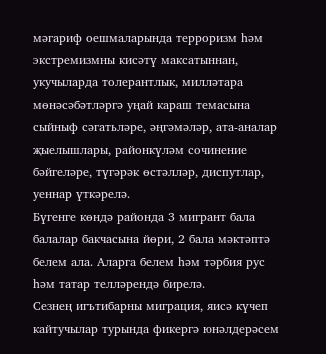мәгариф оешмаларында терроризм һәм экстремизмны кисәтү максатыннан, укучыларда толерантлык, милләтара мөнәсәбәтләргә уңай караш темасына сыйныф сәгатьләре, әңгәмәләр, ата-аналар җыелышлары, районкүләм сочинение бәйгеләре, түгәрәк өстәлләр, диспутлар, уеннар үткәрелә.
Бүгенге көндә районда 3 мигрант бала балалар бакчасына йөри, 2 бала мәктәптә белем ала. Аларга белем һәм тәрбия рус һәм татар телләрендә бирелә.
Сезнең игътибарны миграция, яисә күчеп кайтучылар турында фикергә юнәлдерәсем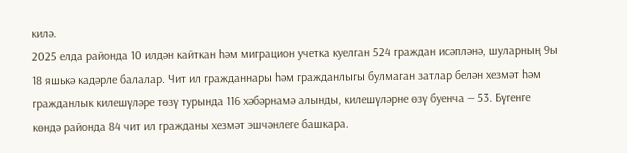килә.
2025 елда районда 10 илдән кайткан һәм миграцион учетка куелган 524 граждан исәпләнә, шуларның 9ы 18 яшькә кадәрле балалар. Чит ил гражданнары һәм гражданлыгы булмаган затлар белән хезмәт һәм гражданлык килешүләре төзү турында 116 хәбәрнамә алынды, килешүләрне өзү буенча — 53. Бүгенге көндә районда 84 чит ил гражданы хезмәт эшчәнлеге башкара.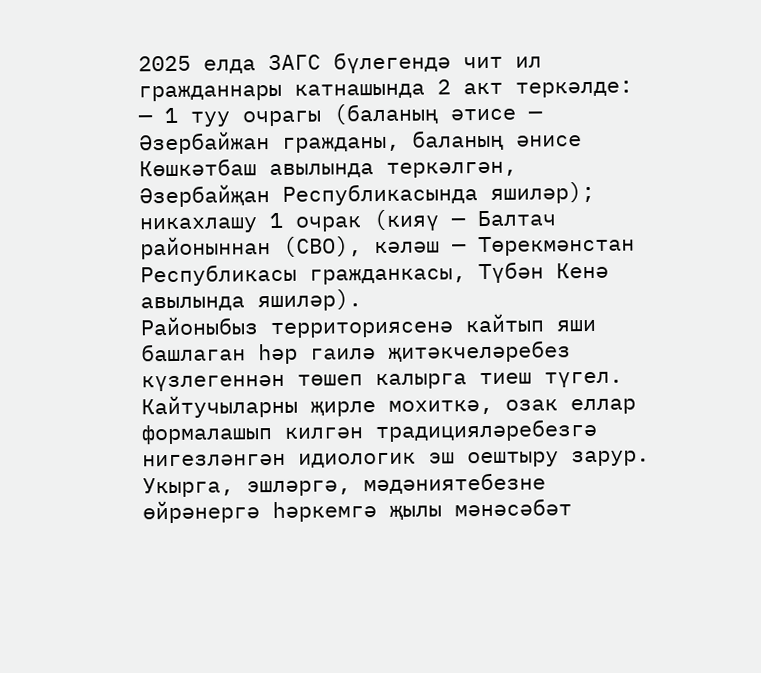2025 елда ЗАГС бүлегендә чит ил гражданнары катнашында 2 акт теркәлде: — 1 туу очрагы (баланың әтисе — Әзербайжан гражданы, баланың әнисе Көшкәтбаш авылында теркәлгән, Әзербайҗан Республикасында яшиләр); никахлашу 1 очрак (кияү — Балтач районыннан (СВО), кәләш — Төрекмәнстан Республикасы гражданкасы, Түбән Кенә авылында яшиләр).
Районыбыз территориясенә кайтып яши башлаган һәр гаилә җитәкчеләребез күзлегеннән төшеп калырга тиеш түгел. Кайтучыларны җирле мохиткә, озак еллар формалашып килгән традицияләребезгә нигезләнгән идиологик эш оештыру зарур. Укырга, эшләргә, мәдәниятебезне өйрәнергә һәркемгә җылы мәнәсәбәт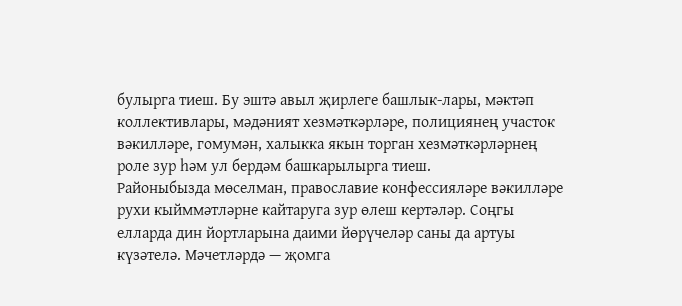булырга тиеш. Бу эштә авыл җирлеге башлык-лары, мәктәп коллективлары, мәдәният хезмәткәрләре, полициянең участок вәкилләре, гомумән, халыкка якын торган хезмәткәрләрнең роле зур һәм ул бердәм башкарылырга тиеш.
Районыбызда мөселман, православие конфессияләре вәкилләре рухи кыйммәтләрне кайтаруга зур өлеш кертәләр. Соңгы елларда дин йортларына даими йөрүчеләр саны да артуы күзәтелә. Мәчетләрдә — җомга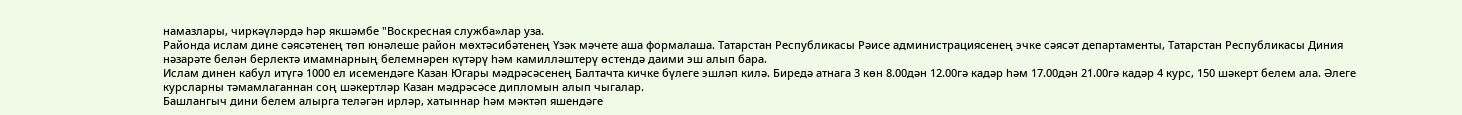намазлары, чиркәүләрдә һәр якшәмбе "Воскресная служба»лар уза.
Районда ислам дине сәясәтенең төп юнәлеше район мөхтәсибәтенең Үзәк мәчете аша формалаша. Татарстан Республикасы Рәисе администрациясенең эчке сәясәт департаменты, Татарстан Республикасы Диния нәзарәте белән берлектә имамнарның белемнәрен күтәрү һәм камилләштерү өстендә даими эш алып бара.
Ислам динен кабул итүгә 1000 ел исемендәге Казан Югары мәдрәсәсенең Балтачта кичке бүлеге эшләп килә. Биредә атнага 3 көн 8.00дән 12.00гә кадәр һәм 17.00дән 21.00гә кадәр 4 курс, 150 шәкерт белем ала. Әлеге курсларны тәмамлаганнан соң шәкертләр Казан мәдрәсәсе дипломын алып чыгалар.
Башлангыч дини белем алырга теләгән ирләр, хатыннар һәм мәктәп яшендәге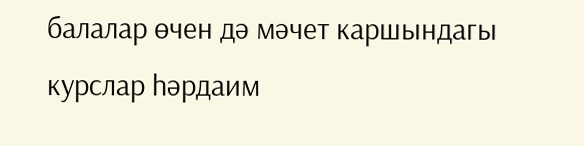балалар өчен дә мәчет каршындагы курслар һәрдаим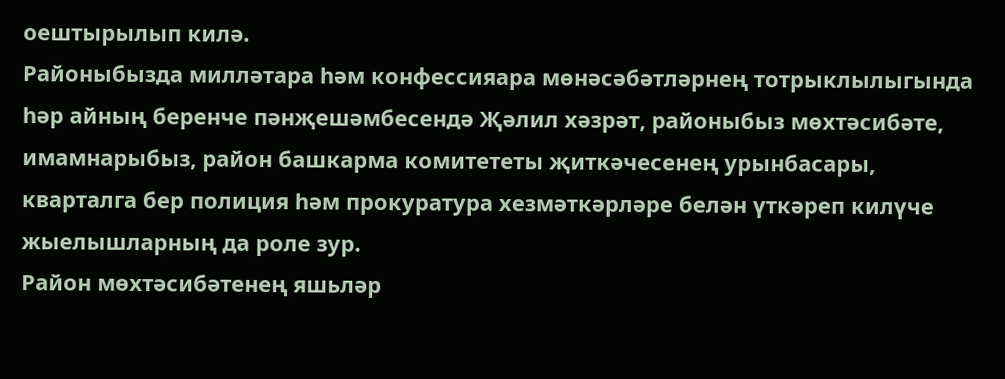оештырылып килә.
Районыбызда милләтара һәм конфессияара мөнәсәбәтләрнең тотрыклылыгында һәр айның беренче пәнҗешәмбесендә Җәлил хәзрәт, районыбыз мөхтәсибәте, имамнарыбыз, район башкарма комитететы җиткәчесенең урынбасары, кварталга бер полиция һәм прокуратура хезмәткәрләре белән үткәреп килүче жыелышларның да роле зур.
Район мөхтәсибәтенең яшьләр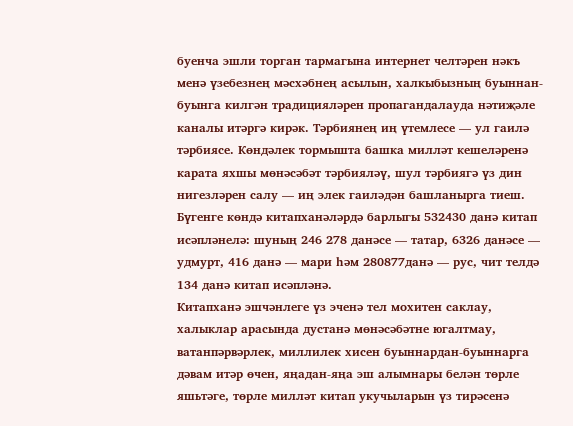буенча эшли торган тармагына интернет челтәрен нәкъ менә үзебезнең мәсхәбнең асылын, халкыбызның буыннан-буынга килгән традицияләрен пропагандалауда нәтиҗәле каналы итәргә кирәк. Тәрбиянең иң үтемлесе — ул гаилә тәрбиясе. Көндәлек тормышта башка милләт кешеләренә карата яхшы мөнәсәбәт тәрбияләү, шул тәрбиягә үз дин нигезләрен салу — иң элек гаиләдән башланырга тиеш.
Бүгенге көндә китапханәләрдә барлыгы 532430 данә китап исәпләнелә: шуның 246 278 данәсе — татар, 6326 данәсе — удмурт, 416 данә — мари һәм 280877данә — рус, чит телдә 134 данә китап исәпләнә.
Китапханә эшчәнлеге үз эченә тел мохитен саклау, халыклар арасында дустанә мөнәсәбәтне югалтмау, ватанпәрвәрлек, миллилек хисен буыннардан-буыннарга дәвам итәр өчен, яңадан-яңа эш алымнары белән төрле яшьтәге, төрле милләт китап укучыларын үз тирәсенә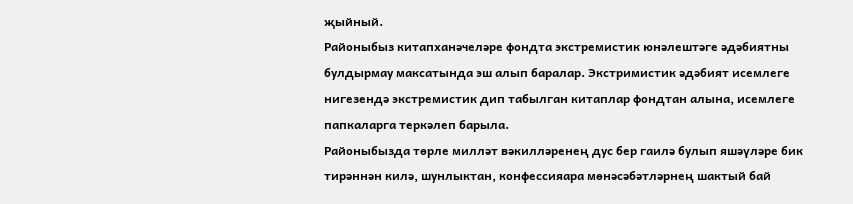җыйный.
Районыбыз китапханәчеләре фондта экстремистик юнәлештәге әдәбиятны булдырмау максатында эш алып баралар. Экстримистик әдәбият исемлеге нигезендә экстремистик дип табылган китаплар фондтан алына, исемлеге папкаларга теркәлеп барыла.
Районыбызда төрле милләт вәкилләренең дус бер гаилә булып яшәүләре бик тирәннән килә, шунлыктан, конфессияара мөнәсәбәтләрнең шактый бай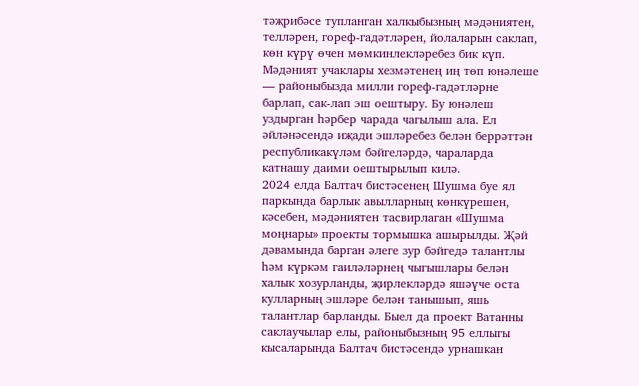тәҗрибәсе тупланган халкыбызның мәдәниятен, телләрен, гореф-гадәтләрен, йолаларын саклап, көн күрү өчен мөмкинлекләребез бик күп.
Мәдәният учаклары хезмәтенең иң төп юнәлеше — районыбызда милли гореф-гадәтләрне барлап, сак-лап эш оештыру. Бу юнәлеш уздырган һәрбер чарада чагылыш ала. Ел әйләнәсендә иҗади эшләребез белән беррәттән республикакүләм бәйгеләрдә, чараларда катнашу даими оештырылып килә.
2024 елда Балтач бистәсенең Шушма буе ял паркында барлык авылларның көнкүрешен, кәсебен, мәдәниятен тасвирлаган «Шушма моңнары» проекты тормышка ашырылды. Җәй дәвамында барган әлеге зур бәйгедә талантлы һәм күркәм гаиләләрнең чыгышлары белән халык хозурланды, җирлекләрдә яшәүче оста кулларның эшләре белән танышып, яшь талантлар барланды. Быел да проект Ватанны саклаучылар елы, районыбызның 95 еллыгы кысаларында Балтач бистәсендә урнашкан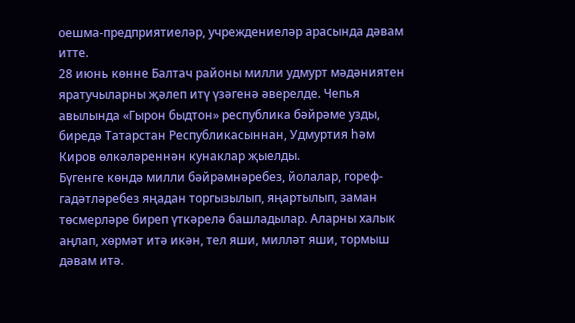оешма-предприятиеләр, учреждениеләр арасында дәвам итте.
28 июнь көнне Балтач районы милли удмурт мәдәниятен яратучыларны җәлеп итү үзәгенә әверелде. Чепья авылында «Гырон быдтон» республика бәйрәме узды, биредә Татарстан Республикасыннан, Удмуртия һәм Киров өлкәләреннән кунаклар җыелды.
Бүгенге көндә милли бәйрәмнәребез, йолалар, гореф-гадәтләребез яңадан торгызылып, яңартылып, заман төсмерләре биреп үткәрелә башладылар. Аларны халык аңлап, хөрмәт итә икән, тел яши, милләт яши, тормыш дәвам итә.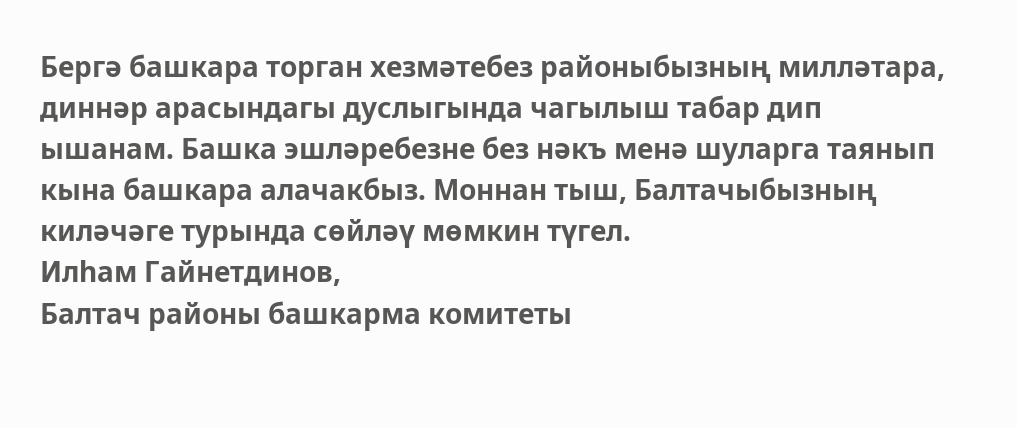Бергә башкара торган хезмәтебез районыбызның милләтара, диннәр арасындагы дуслыгында чагылыш табар дип ышанам. Башка эшләребезне без нәкъ менә шуларга таянып кына башкара алачакбыз. Моннан тыш, Балтачыбызның киләчәге турында сөйләү мөмкин түгел.
Илһам Гайнетдинов,
Балтач районы башкарма комитеты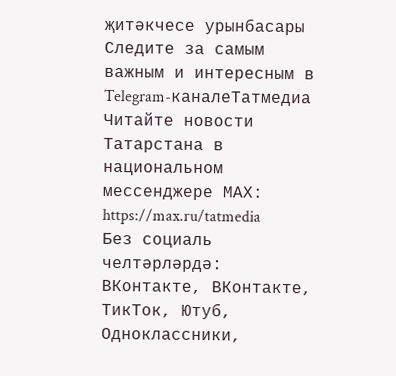җитәкчесе урынбасары
Следите за самым важным и интересным в Telegram-каналеТатмедиа
Читайте новости Татарстана в национальном мессенджере MАХ: https://max.ru/tatmedia
Без социаль челтәрләрдә: ВКонтакте, ВКонтакте, ТикТок, Ютуб, Одноклассники,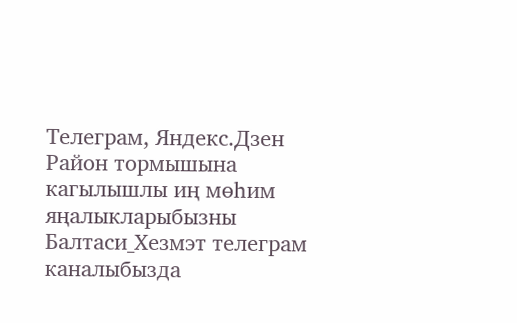Телеграм, Яндекс.Дзен
Район тормышына кагылышлы иң мөһим яңалыкларыбызны Балтаси_Хезмэт телеграм каналыбызда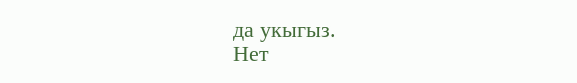да укыгыз.
Нет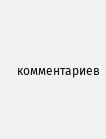комментариев